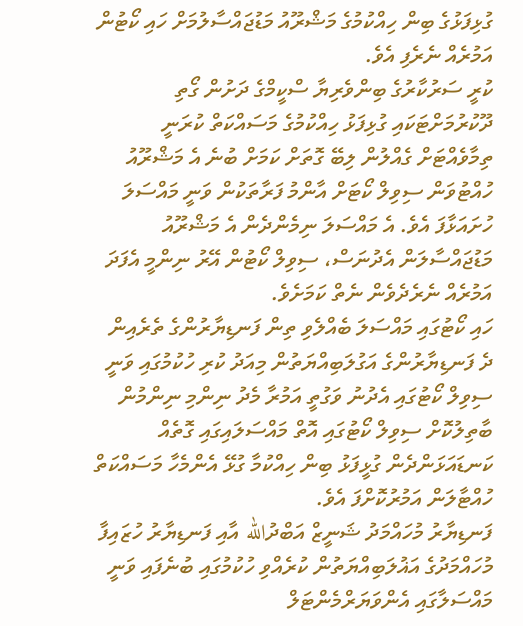ގުޅިފަޅުގެ ބިން ހިއްކުމުގެ މަޝްރޫއު މަޑުޖައްސާލުމަށް ހައި ކޯޓުން އަމުރެއް ނެރެފި އެވެ.
ކުރީ ސަރުކާރުގެ ބިންވެރިޔާ ސްކީމްގެ ދަށުން ގޯތި ދޫކުރުމަށްޓަކައި ގުޅިފަޅު ހިއްކުމުގެ މަސައްކަތް ކުރަނީ ތިމާވެއްޓަށް ގެއްލުން ލިބޭ ގޮތަށް ކަމަށް ބުނެ އެ މަޝްރޫއު ހުއްޓުވަން ސިވިލް ކޯޓަށް އާންމު ފަރާތަކުން ވަނީ މައްސަލަ ހުށައަޅާފަ އެވެ. އެ މައްސަލަ ނިމެންދެން އެ މަޝްރޫއު މަޑުޖައްސާލަން އެދުނަސް، ސިވިލް ކޯޓުން އޭރު ނިންމީ އެފަދަ އަމުރެއް ނެރެދެވެން ނެތް ކަމަށެވެ.
ހައި ކޯޓުގައި މައްސަލަ ބެއްލެވި ތިން ފަނޑިޔާރުންގެ ތެރެއިން ދެ ފަނޑިޔާރުންގެ އަގުލަބިއްޔަތުން މިއަދު ކުރި ހުކުމުގައި ވަނީ ސިވިލް ކޯޓުގައި އެދުނު ވަގުތީ އަމުރާ މެދު ނިންމި ނިންމުން ބާތިލުކޮށް ސިވިލް ކޯޓުގައި އޮތް މައްސަލައިގައި ގޮތެއް ކަނޑައަޅަންދެން ގުޅީފަޅު ބިން ހިއްކުމާ ގުޅޭ އެންމެހާ މަސައްކަތް ހުއްޓާލަން އަމުރުކޮށްފަ އެވެ.
ފަނޑިޔާރު މުހައްމަދު ޝަނީޒް އަބްދުالله އާއި ފަނޑިޔާރު ހުޒައިފާ މުހައްމަދުގެ އަޣުލަބިއްޔަތުން ކުރެއްވި ހުކުމުގައި ބުނެފައި ވަނީ މައްސަލާގައި އެންވަޔަރްމެންޓަލް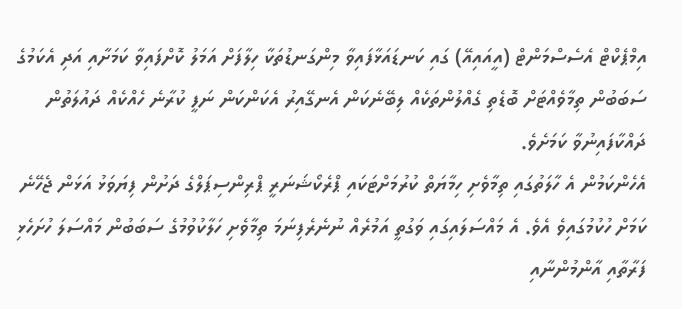އިމްޕެކްޓް އެސެސްމަންޓް (އީއައިއޭ) ގައި ކަނޑައަޅާފައިވާ މިންގަނޑުތަކާ ހިލާފަށް އަމަލު ކޮށްފައިވާ ކަމަށާއި އަދި އެކަމުގެ ސަބަބުން ތިމާވެއްޓަށް ބޮޑެތި ގެއްލުންތަކެއް ލިބޭނެކަން އެނގޭއިރު އެކަންކަން ނަފީ ކުރާނެ ހެއްކެއް ދައުލަތުން ދައްކާފައިނުވާ ކަމަށެވެ.
އެހެންކަމުން އެ ހާލަތުގައި ތިމާވެށި ހިމާޔަތް ކުރުމަށްޓަކައި ޕްރެކޯޝަނަރީ ޕްރިންސިޕަލްގެ ދަށުން ފިޔަވަޅު އަޅަން ޖެހޭނެ ކަމަށް ހުކުމުގައިވެ އެވެ. އެ މައްސަލައިގައި ވަގުތީ އަމުރެއް ނުނެރެފިނަމަ ތިމާވެށި ހަލާކުވުމުގެ ސަބަބުން މައްސަލަ ހުށަހެޅި ފަރާތާއި އާންމުންނާއި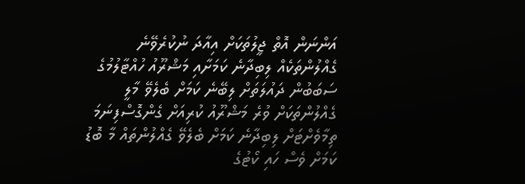އަންނަން އޮތް ޖީލުތަކަށް އިއާދަ ނުކުރެވޭނެ ގެއްލުންތަކެއް ލިބިދާނެ ކަމަށާއި މަޝްރޫއު ހުއްޓާލުމުގެ ސަބަބުން ދައުލަތަށް ލިބޭނެ ކަމަށް ބެލެވޭ މާލީ ގެއްލުންތަކަށް ވުރެ މަޝްރޫއު ކުރިއަށް ގެންގޮސްފިނަމަ ތިމާވެށްޓަށް ލިބިދާނެ ކަމަށް ބެލެވޭ ގެއްލުންތައް މާ ބޮޑު ކަމަށް ވެސް ހައި ކޯޓުގެ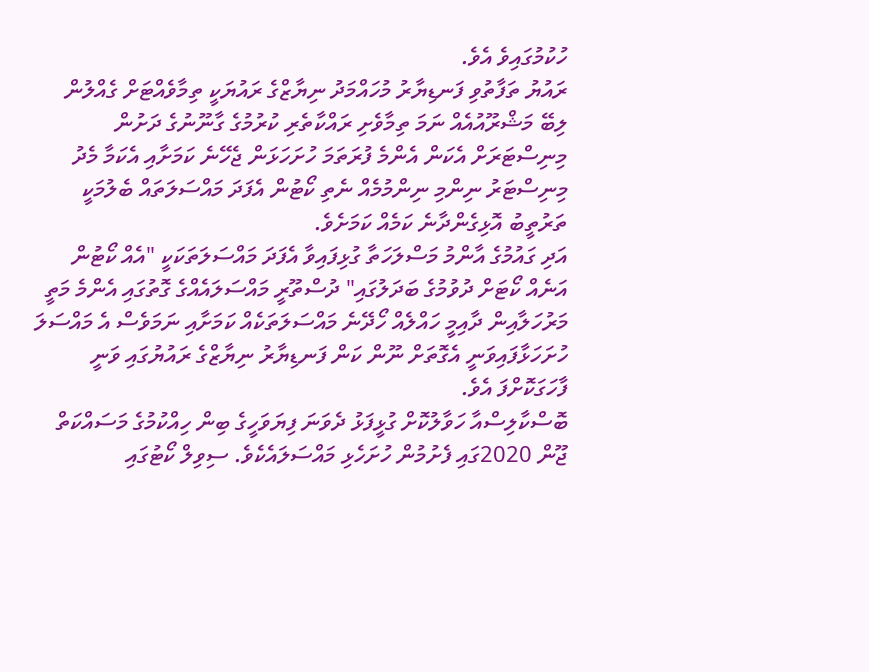ހުކުމުގައިވެ އެވެ.
ރައުޔު ތަފާތުވި ފަނޑިޔާރު މުހައްމަދު ނިޔާޒްގެ ރައުޔަކީ ތިމާވެއްޓަށް ގެއްލުން ލިބޭ މަޝްރޫއުއެއް ނަމަ ތިމާވެށި ރައްކާތެރި ކުރުމުގެ ގާނޫނުގެ ދަށުން މިނިސްޓަރަށް އެކަން އެންމެ ފުރަތަމަ ހުށަހަޅަން ޖެހޭނެ ކަމަށާއި އެކަމާ މެދު މިނިސްޓަރު ނިންމި ނިންމުމެއް ނެތި ކޯޓުން އެފަދަ މައްސަލަތައް ބެލުމަކީ ތަރުތީބު އޮޅިގެންދާނެ ކަމެއް ކަމަށެވެ.
އަދި ގައުމުގެ އާންމު މަސްލަހަތާ ގުޅިފައިވާ އެފަދަ މައްސަލަތަކަކީ "އެއް ކޯޓުން އަނެއް ކޯޓަށް ދުވުމުގެ ބަދަލުގައި" ދުސްތޫރީ މައްސަލައެއްގެ ގޮތުގައި އެންމެ މަތީ މަރުހަލާއިން ދާއިމީ ހައްލެއް ހޯދޭނެ މައްސަލަތަކެއް ކަމަށާއި ނަމަވެސް އެ މައްސަލަ ހުށަހަޅާފައިވަނީ އެގޮތަށް ނޫން ކަން ފަނޑިޔާރު ނިޔާޒްގެ ރައުޔުގައި ވަނީ ފާހަގަކޮށްފަ އެވެ.
ބޮސްކާލިސްއާ ހަވާލުކޮށް ގުޅީފަޅު ދެވަނަ ފިޔަވަހީގެ ބިން ހިއްކުމުގެ މަސައްކަތް ޖޫން 2020ގައި ފެށުމުން ހުށަހެޅި މައްސަލައެކެވެ. ސިވިލް ކޯޓުގައި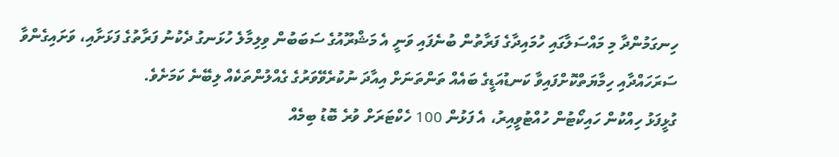ހިނގަމުންދާ މި މައްސަލާގައި ހުމައިދާގެ ފަރާތުން ބުނެފައި ވަނީ އެ މަޝްރޫއުގެ ސަބަބުން ވިލިމާލެ ހުޅަނގު ދެކުނު ފަރާތުގެ ފަޅަށާއި، ވަށައިގެންވާ ސަރަހައްދާއި ހިމާޔަތްކޮށްފައިވާ ކަނޑުއަޑީގެ ބައެއް ތަންތަނަށް އިއާދަ ނުކުރެވޭވަރުގެ ގެއްލުންތަކެއް ލިބޭނެ ކަމަށެވެ.
ގުޅީފަޅު ހިއްކުން ހައިކޯޓުން ހުއްޓުވީއިރު، އެ ފަޅުން 100 ހެކްޓަރަށް ވުރެ ބޮޑު ބިމެއް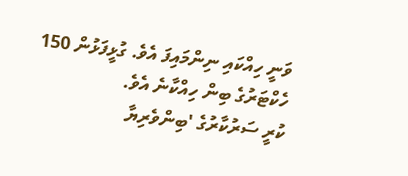ވަނީ ހިއްކައި ނިންމައިފަ އެވެ. ގުޅީފަޅުން 150 ހެކްޓަރުގެ ބިން ހިއްކާނެ އެވެ.
ކުރީ ސަރުކާރުގެ 'ބިންވެރިޔާ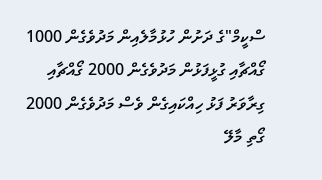ސްކީމް"ގެ ދަށުން ހުޅުމާލެއިން މަދުވެގެން 1000 ގޯއްޗާއި ގުޅީފަޅުން މަދުވެގެން 2000 ގޯއްޗާއި ގިރާވަރު ފަޅު ހިއްކައިގެން ވެސް މަދުވެގެން 2000 ގޯތި މާލޭ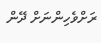ރަށްވެހިންނަށް ދޭން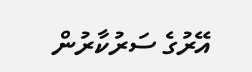އޭރުގެ ސަރުކާރުން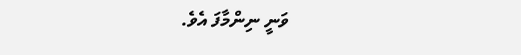ވަނީ ނިންމާފަ އެވެ.